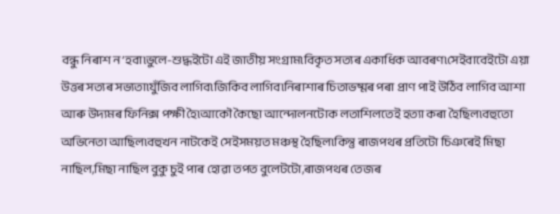বন্ধু নিৰাশ ন’হবা৷ভুলে-শুদ্ধইটো এই জাতীয় সংগ্ৰাম৷বিকৃত সত্যৰ একাধিক আবৰণ৷সেইবাবেইটো এয়া উত্তৰ সত্যৰ সভ্যতা৷যুঁজিব লাগিব৷জিকিব লাগিব৷নিৰাশাৰ চিতাভষ্মৰ পৰা প্ৰাণ পাই উঠিব লাগিব আশা আৰু উদ্যমৰ ফিনিক্স পক্ষী হৈ৷আকৌ কৈছো আন্দোলনটোক লতাশিলতেই হত্যা কৰা হৈছিল৷বহুতো অভিনেতা আছিল৷বহুখন নাটকেই সেইসময়ত মঞ্চস্থ হৈছিল৷কিন্তু ৰাজপথৰ প্ৰতিটো চিঞৰেই মিছা নাছিল,মিছা নাছিল বুকু চুই পাৰ হোৱা তপত বুলেটটো,ৰাজপথৰ তেজৰ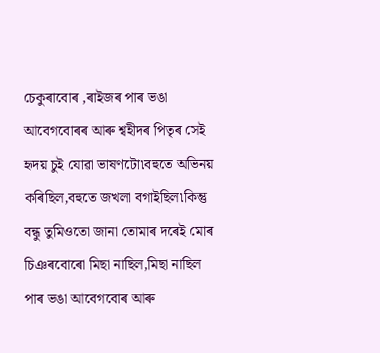চেকুৰাবোৰ ,ৰাইজৰ পাৰ ভঙা আবেগবোৰৰ আৰু শ্বহীদৰ পিতৃৰ সেই হৃদয় চুই যোৱা ভাষণটো৷বহুতে অভিনয় কৰিছিল,বহুতে জখলা বগাইছিল৷কিন্তু বন্ধু তুমিওতো জানা তোমাৰ দৰেই মোৰ চিঞৰবোৰো মিছা নাছিল,মিছা নাছিল পাৰ ভঙা আবেগবোৰ আৰু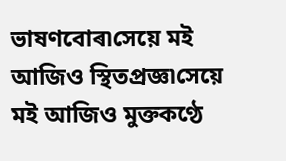ভাষণবোৰ৷সেয়ে মই আজিও স্থিতপ্ৰজ্ঞ৷সেয়ে মই আজিও মুক্তকণ্ঠে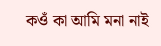কওঁ কা আমি মনা নাই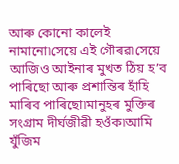আৰু কোনো কালেই নামানো৷সেয়ে এই গৌৰৱ৷সেয়ে আজিও আইনাৰ মুখত ঠিয় হ’ব পাৰিছো আৰু প্ৰশান্তিৰ হাঁহি মাৰিব পাৰিছো৷মানুহৰ মুক্তিৰ সংগ্ৰাম দীৰ্ঘজীৱী হওঁক৷আমি যুঁজিম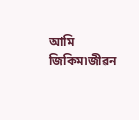আমি জিকিম৷জীৱন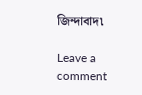জিন্দাবাদ৷

Leave a comment